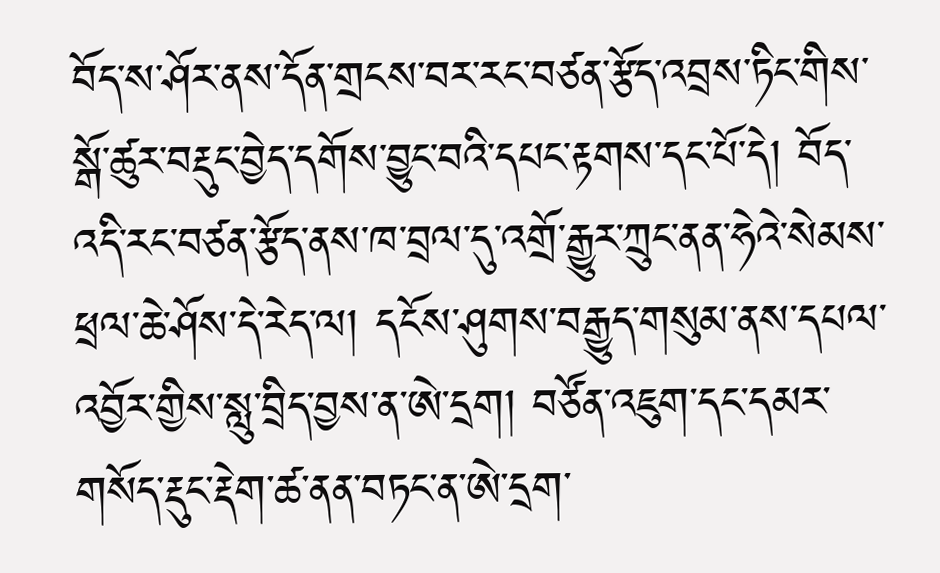བོད་ས་ཤོར་ནས་དོན་གྲངས་བར་རང་བཙན་རྩོད་འབྲས་ཏིང་གིས་སྒོ་ཚུར་བརྡུང་བྱེད་དགོས་བྱུང་བའི་དཔང་རྟགས་དང་པོ་དེ། བོད་འདི་རང་བཙན་རྩོད་ནས་ཁ་བྲལ་དུ་འགྲོ་རྒྱུར་ཀྲུང་ནན་ཧེའེ་སེམས་ཕྲལ་ཆེ་ཤོས་དེ་རེད་ལ། དངོས་ཤུགས་བརྒྱུད་གསུམ་ནས་དཔལ་འབྱོར་གྱིས་སླུ་བྲིད་བྱས་ན་ཨེ་དྲག། བཙོན་འཇུག་དང་དམར་གསོད་རྡུང་རྡེག་ཚ་ནན་བཏང་ན་ཨེ་དྲག་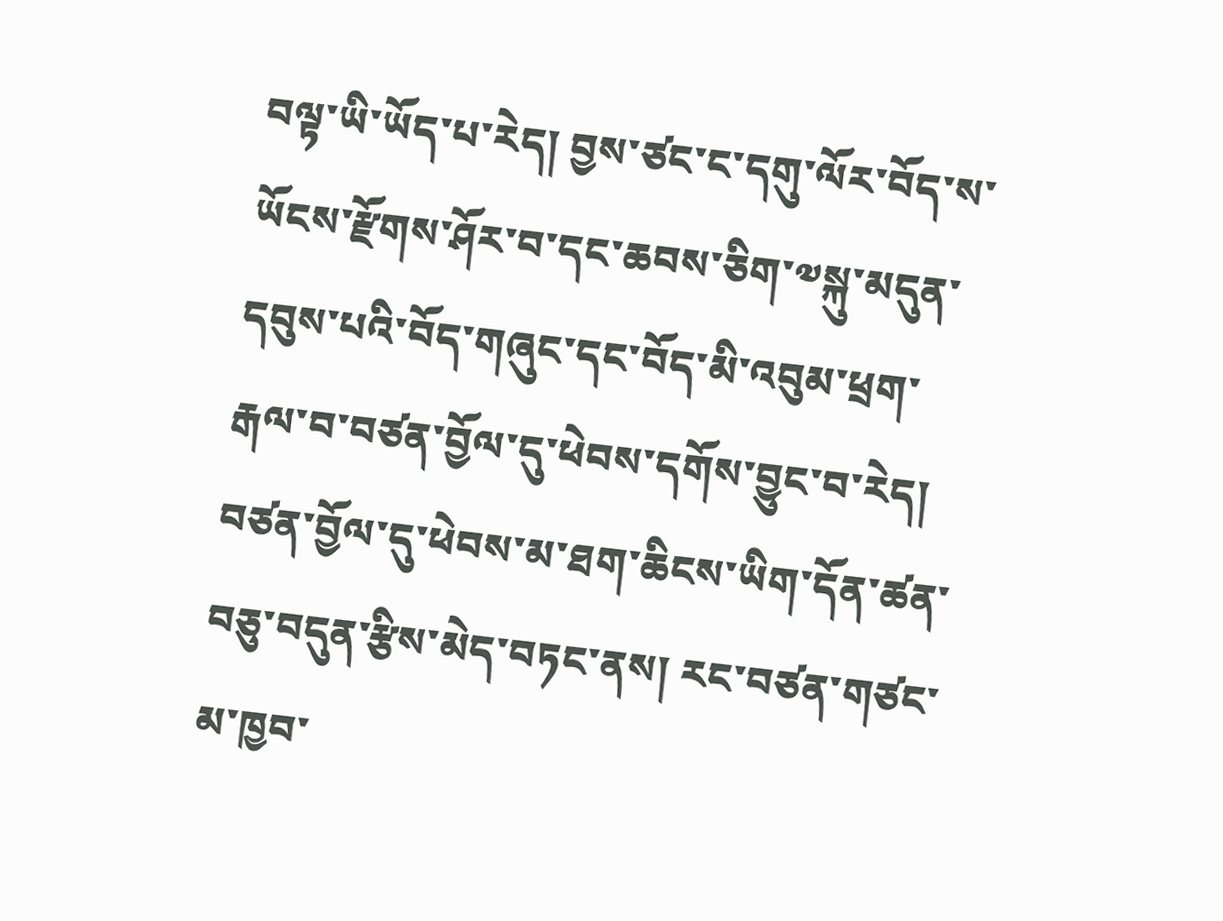བལྟ་ཡི་ཡོད་པ་རེད། བྱས་ཙང་ང་དགུ་ལོར་བོད་ས་ཡོངས་རྫོགས་ཤོར་བ་དང་ཆབས་ཅིག་༧སྐུ་མདུན་དབུས་པའི་བོད་གཞུང་དང་བོད་མི་འབུམ་ཕྲག་རྒལ་བ་བཙན་བྱོལ་དུ་ཕེབས་དགོས་བྱུང་བ་རེད། བཙན་བྱོལ་དུ་ཕེབས་མ་ཐག་ཆིངས་ཡིག་དོན་ཚན་བཅུ་བདུན་རྩིས་མེད་བཏང་ནས། རང་བཙན་གཙང་མ་ཁྱབ་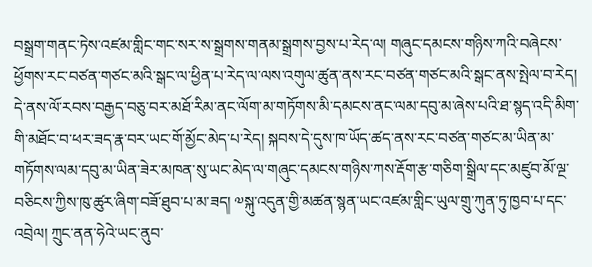བསྒྲག་གནང་ཏེས་འཛམ་གླིང་གང་སར་ས་སྒྲགས་གནམ་སྒྲགས་བྱས་པ་རེད་ལ། གཞུང་དམངས་གཉིས་ཀའི་བཞེངས་ཕྱོགས་རང་བཙན་གཙང་མའི་སྒང་ལ་ཕྱིན་པ་རེད་ལ་ལས་འགུལ་ཚུན་ནས་རང་བཙན་གཙང་མའི་སྒང་ནས་སྤེལ་བ་རེད། དེ་ནས་ལོ་རབས་བརྒྱད་བཅུ་བར་མཐོ་རིམ་ནང་ལོག་མ་གཏོགས་མི་དམངས་ནང་ལམ་དབུ་མ་ཞེས་པའི་ཐ་སྙད་འདི་མིག་གི་མཐོང་བ་ཕར་ཟད་རྣ་བར་ཡང་གོ་མྱོང་མེད་པ་རེད། སྐབས་དེ་དུས་ཁ་ཡོད་ཚད་ནས་རང་བཙན་གཙང་མ་ཡིན་མ་གཏོགས་ལམ་དབུ་མ་ཡིན་ཟེར་མཁན་སུ་ཡང་མེད་ལ་གཞུང་དམངས་གཉིས་ཀས་རྡོག་རྩ་གཅིག་སྒྲིལ་དང་མཛུབ་མོ་ལྔ་བཅིངས་ཀྱིས་ཁུ་ཚུར་ཞིག་བཟོ་ཐུབ་པ་མ་ཟད། ༧སྐུ་འདུན་གྱི་མཚན་སྙན་ཡང་འཛམ་གླིང་ཡུལ་གྲུ་ཀུན་ཏུ་ཁྱབ་པ་དང་འབྲེལ། ཀྲུང་ནན་ཧེའེ་ཡང་ནུབ་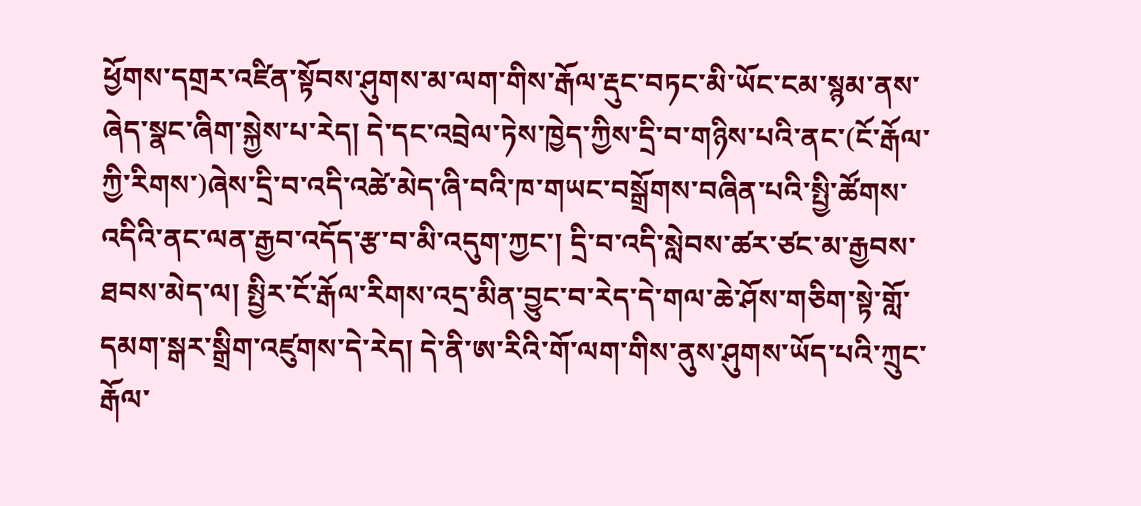ཕྱོགས་དགྲར་འཛིན་སྟོབས་ཤུགས་མ་ལག་གིས་རྒོལ་རྡུང་བཏང་མི་ཡོང་ངམ་སྙམ་ནས་ཞེད་སྣང་ཞིག་སྐྱེས་པ་རེད། དེ་དང་འབྲེལ་ཏེས་ཁྱེད་ཀྱིས་དྲི་བ་གཉིས་པའི་ནང་(ངོ་རྒོལ་ཀྱི་རིགས་)ཞེས་དྲི་བ་འདི་འཚེ་མེད་ཞི་བའི་ཁ་གཡང་བསྒྲོགས་བཞིན་པའི་སྤྱི་ཚོགས་འདིའི་ནང་ལན་རྒྱབ་འདོད་རྩ་བ་མི་འདུག་ཀྱང་། དྲི་བ་འདི་སླེབས་ཚར་ཙང་མ་རྒྱབས་ཐབས་མེད་ལ། སྤྱིར་ངོ་རྒོལ་རིགས་འདྲ་མིན་བྱུང་བ་རེད་དེ་གལ་ཆེ་ཤོས་གཅིག་སྟེ་གློ་དམག་སྒར་སྒྲིག་འཛུགས་དེ་རེད། དེ་ནི་ཨ་རིའི་གོ་ལག་གིས་ནུས་ཤུགས་ཡོད་པའི་ཀྲུང་རྒོལ་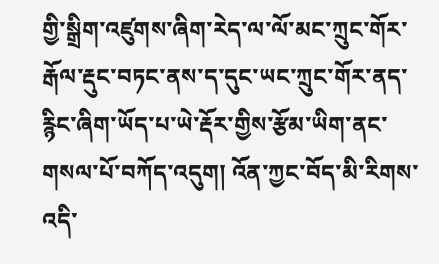གྱི་སྒྲིག་འཛུགས་ཞིག་རེད་ལ་ལོ་མང་ཀྲུང་གོར་རྒོལ་རྡུང་བཏང་ནས་ད་དུང་ཡང་ཀྲུང་གོར་ནད་རྙིང་ཞིག་ཡོད་པ་ཡེ་རྡོར་གྱིས་རྩོམ་ཡིག་ནང་གསལ་པོ་བཀོད་འདུག། འོན་ཀྱང་བོད་མི་རིགས་འདི་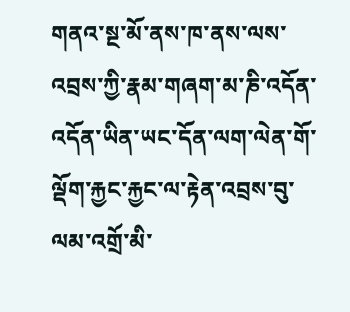གནའ་སྔ་མོ་ནས་ཁ་ནས་ལས་འབྲས་ཀྱི་རྣམ་གཞག་མ་ཎི་འདོན་འདོན་ཡིན་ཡང་དོན་ལག་ལེན་གོ་ལྡོག་རྐྱང་རྐྱང་ལ་རྟེན་འབྲས་བུ་ལམ་འགྲོ་མི་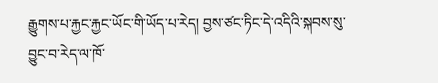རྒྱུགས་པ་རྐྱང་རྐྱང་ཡོང་གི་ཡོད་པ་རེད། བྱས་ཙང་ཏིང་དེ་འདིའི་སྐབས་སུ་བྱུང་བ་རེད་ལ་ཁོ་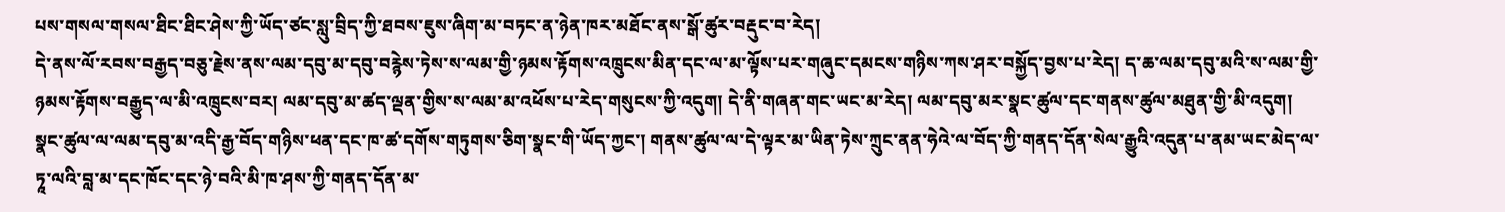པས་གསལ་གསལ་ཐིང་ཐིང་ཤེས་ཀྱི་ཡོད་ཙང་སླུ་བྲིད་ཀྱི་ཐབས་ཇུས་ཞིག་མ་བཏང་ན་ཉེན་ཁར་མཐོང་ནས་སྒོ་ཚུར་བརྡུང་བ་རེད།
དེ་ནས་ལོ་རབས་བརྒྱད་བཅུ་རྗེས་ནས་ལམ་དབུ་མ་དབུ་བརྙེས་ཏེས་ས་ལམ་གྱི་ཉམས་རྟོགས་འཁྲུངས་མིན་དང་ལ་མ་ལྟོས་པར་གཞུང་དམངས་གཉིས་ཀས་ཤར་བསྐྱོད་བྱས་པ་རེད། ད་ཆ་ལམ་དབུ་མའི་ས་ལམ་གྱི་ཉམས་རྟོགས་བརྒྱུད་ལ་མི་འཁྲུངས་བར། ལམ་དབུ་མ་ཚད་ལྡན་གྱིས་ས་ལམ་མ་འཕོས་པ་རེད་གསུངས་ཀྱི་འདུག། དེ་ནི་གཞན་གང་ཡང་མ་རེད། ལམ་དབུ་མར་སྣང་ཚུལ་དང་གནས་ཚུལ་མཐུན་གྱི་མི་འདུག། སྣང་ཚུལ་ལ་ལམ་དབུ་མ་འདི་རྒྱ་བོད་གཉིས་ཕན་དང་ཁ་ཚ་དགོས་གཏུགས་ཅིག་སྣང་གི་ཡོད་ཀྱང་། གནས་ཚུལ་ལ་དེ་ལྟར་མ་ཡིན་ཏེས་ཀྲུང་ནན་ཧེའེ་ལ་བོད་ཀྱི་གནད་དོན་སེལ་རྒྱུའི་འདུན་པ་ནམ་ཡང་མེད་ལ་ཏཱ་ལའི་བླ་མ་དང་ཁོང་དང་ཉེ་བའི་མི་ཁ་ཤས་ཀྱི་གནད་དོན་མ་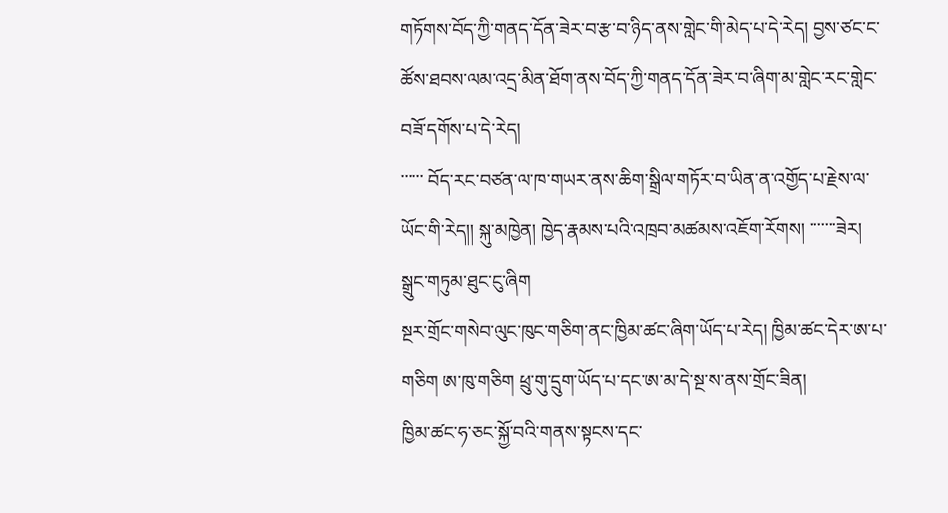གཏོགས་བོད་ཀྱི་གནད་དོན་ཟེར་བ་རྩ་བ་ཉིད་ནས་གླེང་གི་མེད་པ་དེ་རེད། བྱས་ཙང་ང་ཚོས་ཐབས་ལམ་འདྲ་མིན་ཐོག་ནས་བོད་ཀྱི་གནད་དོན་ཟེར་བ་ཞིག་མ་གླེང་རང་གླེང་བཟོ་དགོས་པ་དེ་རེད།
་་་་་་ བོད་རང་བཙན་ལ་ཁ་གཡར་ནས་ཆིག་སྒྲིལ་གཏོར་བ་ཡིན་ན་འགྱོད་པ་རྗེས་ལ་ཡོང་གི་རེད།། སྐུ་མཁྱེན། ཁྱེད་རྣམས་པའི་འཁྲབ་མཚམས་འཇོག་རོགས། ་་་་་་་ཟེར།
སྒྲུང་གཏུམ་ཐུང་ངུ་ཞིག
སྔར་གྲོང་གསེབ་ལུང་ཁུང་གཅིག་ནང་ཁྱིམ་ཚང་ཞིག་ཡོད་པ་རེད། ཁྱིམ་ཚང་དེར་ཨ་པ་གཅིག ཨ་ཁུ་གཅིག ཕྲུ་གུ་དྲུག་ཡོད་པ་དང་ཨ་མ་དེ་སྔ་ས་ནས་གྲོང་ཟིན།
ཁྱིམ་ཚང་ཧ་ཅང་སྐྱོ་བའི་གནས་སྟངས་དང་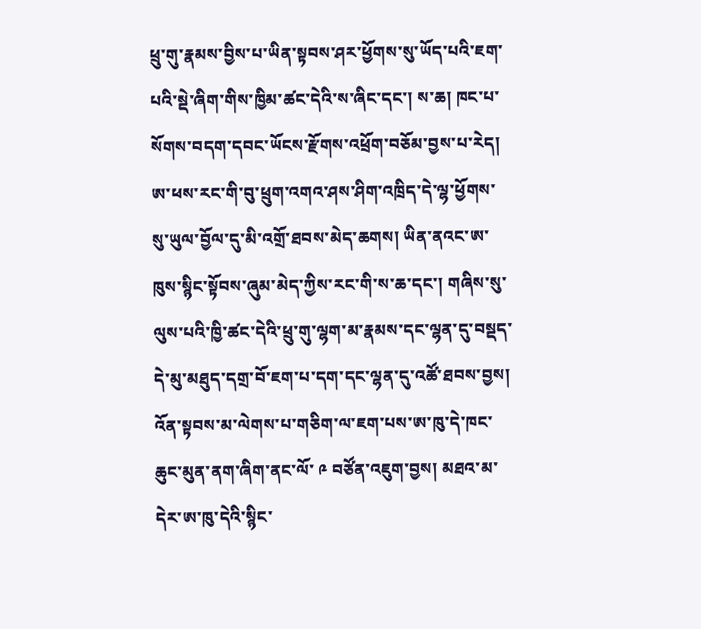ཕྲུ་གུ་རྣམས་བྱིས་པ་ཡིན་སྟབས་ཤར་ཕྱོགས་སུ་ཡོད་པའི་ཇག་པའི་སྡེ་ཞིག་གིས་ཁྱིམ་ཚང་དེའི་ས་ཞིང་དང་། ས་ཆ། ཁང་པ་སོགས་བདག་དབང་ཡོངས་རྫོགས་འཕྲོག་བཅོམ་བྱས་པ་རེད།
ཨ་ཕས་རང་གི་བུ་ཕྲུག་འགའ་ཤས་ཤིག་འཁྲིད་དེ་ལྷ་ཕྱོགས་སུ་ཡུལ་བྱོལ་དུ་མི་འགྲོ་ཐབས་མེད་ཆགས། ཡིན་ནའང་ཨ་ཁུས་སྙིང་སྟོབས་ཞུམ་མེད་ཀྱིས་རང་གི་ས་ཆ་དང་། གཞིས་སུ་ལུས་པའི་ཁྱི་ཚང་དེའི་ཕྲུ་གུ་ལྷག་མ་རྣམས་དང་ལྷན་དུ་བསྡད་དེ་མུ་མཐུད་དགྲ་བོ་ཇག་པ་དག་དང་ལྷན་དུ་འཚོ་ཐབས་བྱས།
འོན་སྟབས་མ་ལེགས་པ་གཅིག་ལ་ཇག་པས་ཨ་ཁུ་དེ་ཁང་ཆུང་མུན་ནག་ཞིག་ནང་ལོ་ ༩ བཙོན་འཇུག་བྱས། མཐའ་མ་དེར་ཨ་ཁུ་དེའི་སྙིང་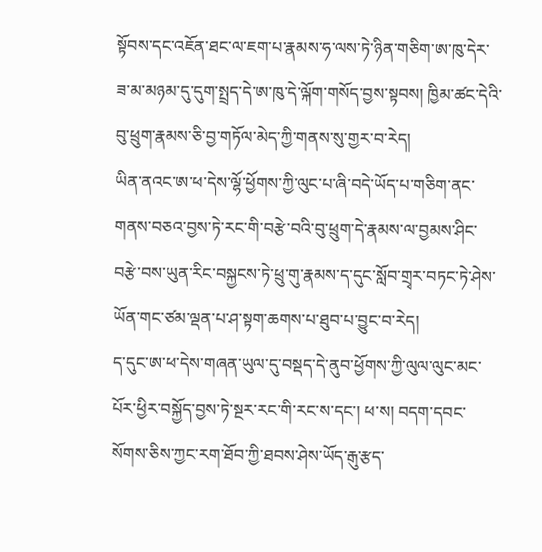སྟོབས་དང་འཇོན་ཐང་ལ་ཇག་པ་རྣམས་ཧ་ལས་ཏེ་ཉིན་གཅིག་ཨ་ཁུ་དེར་ཟ་མ་མཉམ་དུ་དུག་སྤྲད་དེ་ཨ་ཁུ་དེ་ལྐོག་གསོད་བྱས་སྟབས། ཁྱིམ་ཚང་དེའི་བུ་ཕྲུག་རྣམས་ཅི་བྱ་གཏོལ་མེད་ཀྱི་གནས་སུ་གྱར་བ་རེད།
ཡིན་ནའང་ཨ་ཕ་དེས་ལྷོ་ཕྱོགས་ཀྱི་ལུང་པ་ཞི་བདེ་ཡོད་པ་གཅིག་ནང་གནས་བཅའ་བྱས་ཏེ་རང་གི་བརྩེ་བའི་བུ་ཕྲུག་དེ་རྣམས་ལ་བྱམས་ཤིང་བརྩེ་བས་ཡུན་རིང་བསྐྱངས་ཏེ་ཕྲུ་གུ་རྣམས་ད་དུང་སློབ་གྲྭར་བཏང་ཏེ་ཤེས་ཡོན་གང་ཙམ་ལྡན་པ་ཤ་སྟག་ཆགས་པ་ཐུབ་པ་བྱུང་བ་རེད།
ད་དུང་ཨ་ཕ་དེས་གཞན་ཡུལ་དུ་བསྡད་དེ་ནུབ་ཕྱོགས་ཀྱི་ལུལ་ལུང་མང་པོར་ཕྱིར་བསྐྱོད་བྱས་ཏེ་སྔར་རང་གི་རང་ས་དང་། ཕ་ས། བདག་དབང་སོགས་ཅིས་ཀྱང་རག་ཐོབ་ཀྱི་ཐབས་ཤེས་ཡོད་རྒུ་རྩད་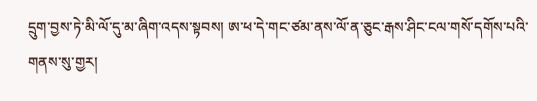དྲུག་བྱས་ཏེ་མི་ལོ་དུ་མ་ཞིག་འདས་སྟབས། ཨ་ཕ་དེ་གང་ཙམ་ནས་ལོ་ན་ཅུང་རྒས་ཤིང་ངལ་གསོ་དགོས་པའི་གནས་སུ་གྱར།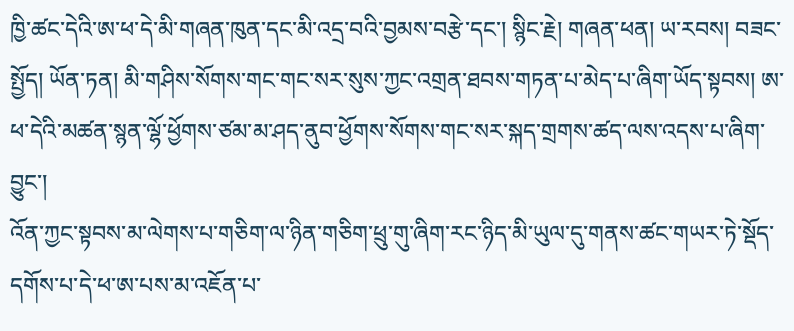ཁྱི་ཚང་དེའི་ཨ་ཕ་དེ་མི་གཞན་ཁུན་དང་མི་འདྲ་བའི་བྱམས་བརྩེ་དང་། སྙིང་རྗེ། གཞན་ཕན། ཡ་རབས། བཟང་སྤྱོད། ཡོན་ཏན། མི་གཤིས་སོགས་གང་གང་སར་སུས་ཀྱང་འགྲན་ཐབས་གཏན་པ་མེད་པ་ཞིག་ཡོད་སྟབས། ཨ་ཕ་དེའི་མཚན་སྙན་ལྷོ་ཕྱོགས་ཙམ་མ་ཤད་ནུབ་ཕྱོགས་སོགས་གང་སར་སྐད་གྲགས་ཚད་ལས་འདས་པ་ཞིག་བྱུང་།
འོན་ཀྱང་སྟབས་མ་ལེགས་པ་གཅིག་ལ་ཉིན་གཅིག་ཕྲུ་གུ་ཞིག་རང་ཉིད་མི་ཡུལ་དུ་གནས་ཚང་གཡར་ཏེ་སྡོད་དགོས་པ་དེ་ཕ་ཨ་པས་མ་འཇོན་པ་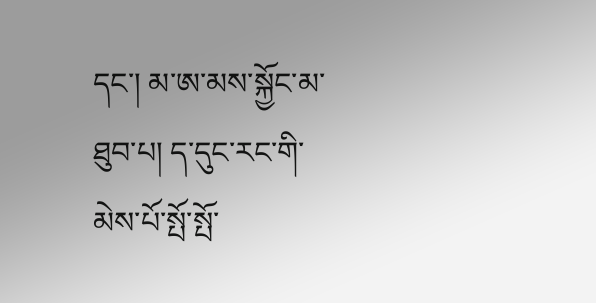དང་། མ་ཨ་མས་སྐྱོང་མ་ཐུབ་པ། ད་དུང་རང་གི་མེས་པོ་སྤོ་སྤོ་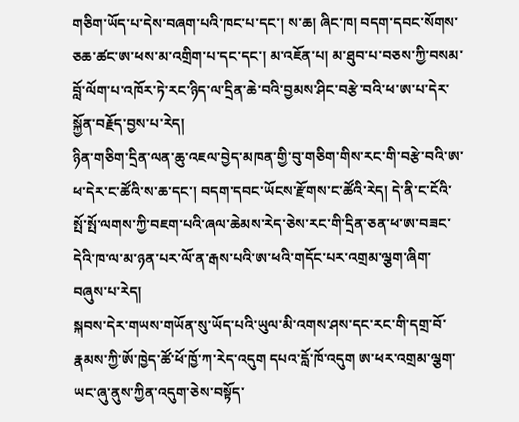གཅིག་ཡོད་པ་དེས་བཞག་པའི་ཁང་པ་དང་། ས་ཆ། ཞིང་ཁ། བདག་དབང་སོགས་ཅཆ་ཚང་ཨ་ཕས་མ་འགྲིག་པ་དང་དང་། མ་འཇོན་པ། མ་ཐུབ་པ་བཅས་ཀྱི་བསམ་བློ་ལོག་པ་འཁོར་ཏེ་རང་ཉིད་ལ་དྲིན་ཆེ་བའི་བྱམས་ཤིང་བརྩེ་བའི་ཕ་ཨ་པ་དེར་སྐྱོན་བརྗོད་བྱས་པ་རེད།
ཉིན་གཅིག་དྲིན་ལན་ཆུ་འཇལ་བྱེད་མཁན་གྱི་བུ་གཅིག་གིས་རང་གི་བརྩེ་བའི་ཨ་ཕ་དེར་ང་ཚོའི་ས་ཆ་དང་། བདག་དབང་ཡོངས་རྫོགས་ང་ཚོའི་རེད། དེ་ནི་ང་ངོའི་སྤོ་སྤོ་ལགས་ཀྱི་བཇག་པའི་ཞལ་ཆེམས་རེད་ཅེས་རང་གི་དྲིན་ཅན་ཕ་ཨ་བཟང་དེའི་ཁ་ལ་མ་ཉན་པར་ལོ་ན་རྒས་པའི་ཨ་ཕའི་གདོང་པར་འགྲམ་ལྕག་ཞིག་བཞུས་པ་རེད།
སྐབས་དེར་གཡས་གཡོན་སུ་ཡོད་པའི་ཡུལ་མི་འགས་ཤས་དང་རང་གི་དགྲ་བོ་རྣམས་ཀྱི་ཨོ་ཁྱེད་ཚོ་ཕོ་ཁྱོ་ཀ་རེད་འདུག དཔའ་དློ་ཁོ་འདུག ཨ་ཕར་འགྲམ་ལྕག་ཡང་ཞུ་ནུས་ཀྱིན་འདུག་ཅེས་བསྟོད་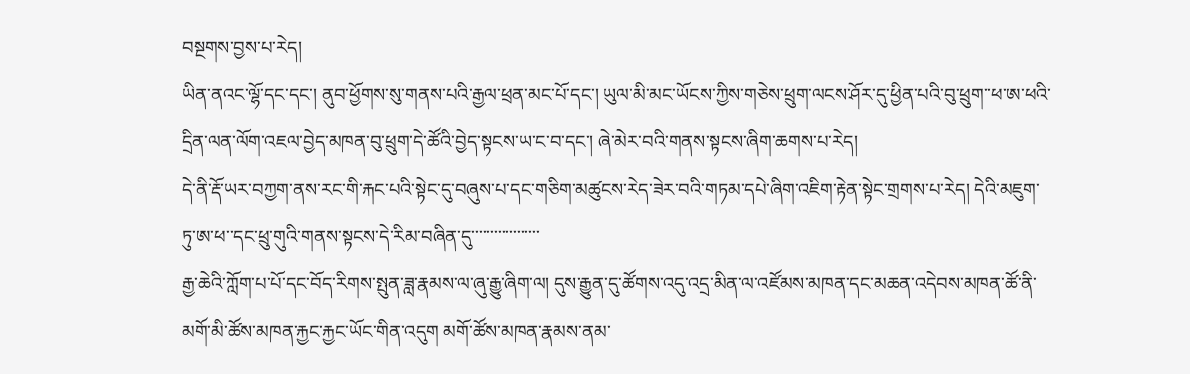བསྔགས་བྱས་པ་རེད།
ཡིན་ནའང་ལྷོ་དང་དང་། ནུབ་ཕྱོགས་སུ་གནས་པའི་རྒྱལ་ཕྲན་མང་པོ་དང་། ཡུལ་མི་མང་ཡོངས་ཀྱིས་གཅེས་ཕྲུག་ལངས་ཤོར་དུ་ཕྱིན་པའི་བུ་ཕྲུག་་ཕ་ཨ་ཕའི་དྲིན་ལན་ལོག་འཇལ་བྱེད་མཁན་བུ་ཕྲུག་དེ་ཚོའི་བྱེད་སྟངས་ཡ་ང་བ་དང་། ཞེ་མེར་བའི་གནས་སྟངས་ཞིག་ཆགས་པ་རེད།
དེ་ནི་རྡོ་ཡར་བཀྱག་ནས་རང་གི་རྐང་པའི་སྟེང་དུ་བཞུས་པ་དང་གཅིག་མཚུངས་རེད་ཟེར་བའི་གཏམ་དཔེ་ཞིག་འཇིག་རྟེན་སྟེང་གྲགས་པ་རེད། དེའི་མཇུག་ཏུ་ཨ་ཕ་་དང་ཕྲུ་གུའི་གནས་སྟངས་དེ་རིམ་བཞིན་དུ་་་་་་་་་་་་་་་་་་
རྒྱ་ཆེའི་ཀློག་པ་པོ་དང་བོད་རིགས་སྤུན་ཟླ་རྣམས་ལ་ཞུ་རྒྱུ་ཞིག་ལ། དུས་རྒྱུན་དུ་ཚོགས་འདུ་འདྲ་མིན་ལ་འཛོམས་མཁན་དང་མཆན་འདེབས་མཁན་ཚོ་ནི་མགོ་མི་ཚོས་མཁན་རྐྱང་རྐྱང་ཡོང་གིན་འདུག མགོ་ཚོས་མཁན་རྣམས་ནམ་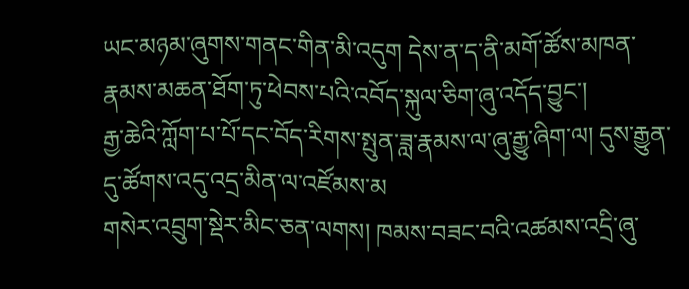ཡང་མཉམ་ཞུགས་གནང་གིན་མི་འདུག དེས་ན་ད་ནི་མགོ་ཚོས་མཁན་རྣམས་མཆན་ཐོག་ཏུ་ཕེབས་པའི་འབོད་སྐུལ་ཅིག་ཞུ་འདོད་བྱུང་།
རྒྱ་ཆེའི་ཀློག་པ་པོ་དང་བོད་རིགས་སྤུན་ཟླ་རྣམས་ལ་ཞུ་རྒྱུ་ཞིག་ལ། དུས་རྒྱུན་དུ་ཚོགས་འདུ་འདྲ་མིན་ལ་འཛོམས་མ
གསེར་འབྲུག་སྡེར་མིང་ཅན་ལགས། ཁམས་བཟང་བའི་འཚམས་འདྲི་ཞུ་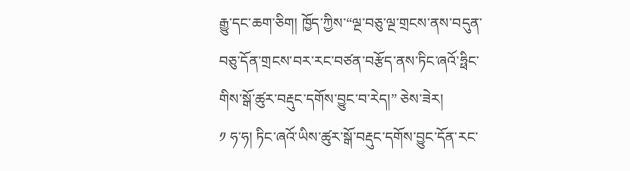རྒྱུ་དང་ཆག་ཅིག། ཁྱོད་ཀྱིས་“ལྔ་བཅུ་ལྔ་གྲངས་ནས་བདུན་བཅུ་དོན་གྲངས་བར་རང་བཙན་བརྩོད་ནས་ཏིང་ཞའོ་ཧྥིང་གིས་སྒོ་ཚུར་བརྡུང་དགོས་བྱུང་བ་རེད།” ཅེས་ཟེར།
༡ ཧ་ཧ། ཏིང་ཞའོ་ཡིས་ཚུར་སྒོ་བརྡུང་དགོས་བྱུང་དོན་རང་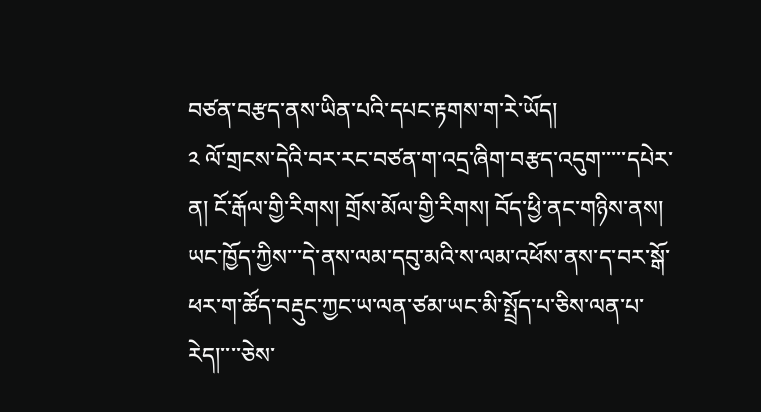བཙན་བརྩད་ནས་ཡིན་པའི་དཔང་རྟགས་ག་རེ་ཡོད།
༢ ལོ་གྲངས་དེའི་བར་རང་བཙན་ག་འདྲ་ཞིག་བརྩད་འདུག་་་་་དཔེར་ན། ངོ་རྒོལ་གྱི་རིགས། གྲོས་མོལ་གྱི་རིགས། བོད་ཕྱི་ནང་གཉིས་ནས།
ཡང་ཁྱོད་ཀྱིས་་་དེ་ནས་ལམ་དབུ་མའི་ས་ལམ་འཕོས་ནས་ད་བར་སྒོ་ཕར་ག་ཚོད་བརྡུང་ཀྱང་ཡ་ལན་ཙམ་ཡང་མི་སྤྲོད་པ་ཅིས་ལན་པ་རེད།་་་་ཅེས་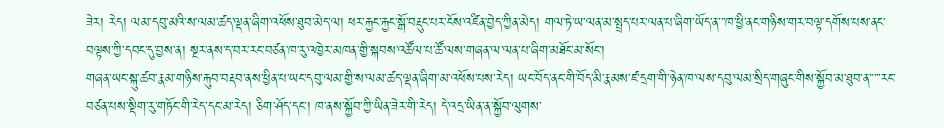ཟེར། རེད། ལམ་དབུ་མའི་ས་ལམ་ཚད་ལྡན་ཞིག་འཕོས་ཐུབ་མེད་ལ། ཕར་རྐྱང་རྐྱང་སྒོ་བརྡུང་པར་ངོས་འཛིན་བྱེད་ཀྱིན་མེད། གལ་ཏེ་ཡ་ལན་མ་སྤྲད་པར་ལན་པ་ཞིག་ཡོད་ན་་་ཁ་ཕྱི་ནང་གཉིས་གར་བལྟ་དགོས་པས་ནང་བལྟས་ཀྱི་དབང་དུ་བྱས་ན། སྔར་ནས་ད་བར་རང་བཙན་ཁ་རུ་འཁྱེར་མཁན་གྱི་སྐབས་འཚོལ་པ་ཚོ་ལས་གཞན་ལ་ལན་པ་ཞིག་མཐོང་མ་སོང་།
གཞན་ཡང་སྐུ་ཚབ་རྣམ་གཉིས་རྐུབ་བརྡབ་ནས་ཕྱིན་པ་ཡང་དབུ་ལམ་གྱི་ས་ལམ་ཚད་ལྡན་ཞིག་མ་འཕོས་པས་རེད། ཡང་བོད་ནང་གི་བོད་མི་རྣམས་ཛ་དྲག་གི་ཉེན་ཁ་ལས་དབུ་ལམ་སྲིད་གཞུང་གིས་སྐྱོབ་མ་ཐུབ་ན་་་་་རང་བཙན་པས་སྡིག་རུ་གཏོང་གི་རེད་དང་མ་རེད། ཅིག་ཤོད་དང་། ཁ་ནས་སྐྱོབ་ཀྱི་ཡིན་ཟེར་གི་རེད། དེ་འདྲ་ཡིན་ན་སྐྱོབ་ལུགས་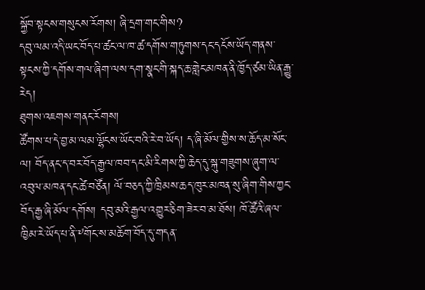སྐྱོབ་སྟངས་གསུངས་རོགས། ཞི་དྲག་གང་གིས?
དབུ་ལམ་འདི་ཡང་བོད་པ་ཚང་ལ་ཁ་ཚ་དགོས་གཏུགས་དང་དངོས་ཡོད་གནས་སྟངས་ཀྱི་དགོས་གལ་ཞིག་ལས་དག་སྣང་གི་སྐད་ཆ་གླེང་མཁན་ནི་ཁྱོད་ཙམ་ཡིན་རྒྱུ་རེད།
ཐུགས་འཇགས་གནང་རོགས།
ཚོགས་པ་དེ་བྱ་མ་ལམ་ལྷོངས་ཡོང་བའི་རེ་བ་ཡོད། ད་ཞི་མོལ་གྱིས་ས་ཆོད་མ་སོང་ལ། བོད་ནང་ད་བར་བོད་རྒྱལ་ཁབ་དང་མི་རིགས་ཀྱི་ཆེད་དུ་སྐུ་གཟུགས་ཞུག་ལ་འབུལ་མཁན་དང་ཚེ་བཙོན། ལོ་བཅད་ཀྱི་ཁྲིམས་ཆད་ཁུར་མཁན་སུ་ཞིག་གིས་ཀྱང་བོད་རྒྱ་ཞི་མོལ་དགོས། དབུ་མའི་རྒྱལ་འགྱུར་ཅིག་ཟེར་བ་མ་ཐོས། ཁོ་ཚོའི་ཞལ་ཁྱིམ་རེ་ཡོད་པ་ནི་༸གོང་ས་མཆོག་བོད་དུ་གདན་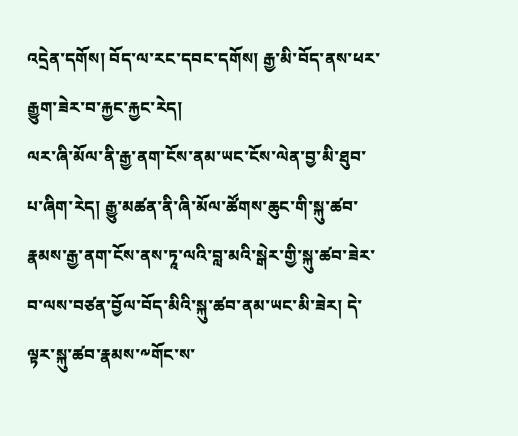འདྲེན་དགོས། བོད་ལ་རང་དབང་དགོས། རྒྱ་མི་བོད་ནས་ཕར་རྒྱུག་ཟེར་བ་རྐྱང་རྐྱང་རེད།
ལར་ཞི་མོལ་ནི་རྒྱ་ནག་ངོས་ནམ་ཡང་ངོས་ལེན་བྱ་མི་ཐུབ་པ་ཞིག་རེད། རྒྱུ་མཚན་ནི་ཞི་མོལ་ཚོགས་ཆུང་གི་སྐུ་ཚབ་རྣམས་རྒྱ་ནག་ངོས་ནས་ཏཱ་ལའི་བླ་མའི་སྒེར་གྱི་སྐུ་ཚབ་ཟེར་བ་ལས་བཙན་བྱོལ་བོད་མིའི་སྐུ་ཚབ་ནམ་ཡང་མི་ཟེར། དེ་ལྟར་སྐུ་ཚབ་རྣམས་༸གོང་ས་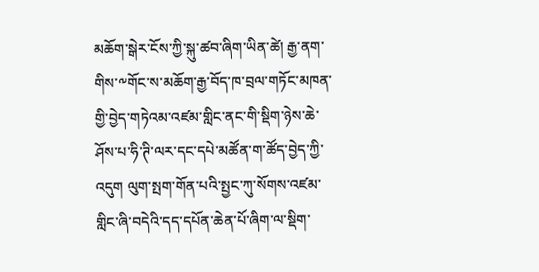མཆོག་སྒེར་ངོས་ཀྱི་སྐུ་ཚབ་ཞིག་ཡིན་ཚེ། རྒྱ་ནག་གིས་༸གོང་ས་མཆོག་རྒྱ་བོད་ཁ་བྲལ་གཏོང་མཁན་གྱི་བྱེད་གཏེའམ་འཛམ་གླིང་ནང་གི་སྡིག་ཉེས་ཆེ་ཤོས་པ་ཧི་ཊི་ལར་དང་དཔེ་མཚོན་ག་ཚོད་བྱེད་ཀྱི་འདུག ལུག་སྤག་གོན་པའི་སྤྱང་ཀུ་སོགས་འཛམ་གླིང་ཞི་བདེའི་དད་དཔོན་ཆེན་པོ་ཞིག་ལ་སྡིག་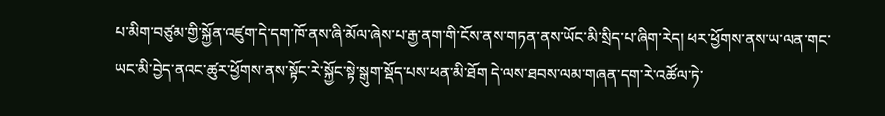པ་མིག་བཙུམ་གྱི་སྐྱོན་འཛུག་དེ་དག་ཁོ་ནས་ཞི་མོལ་ཞེས་པ་རྒྱ་ནག་གི་ངོས་ནས་གཏན་ནས་ཡོང་མི་སྲིད་པ་ཞིག་རེད། ཕར་ཕྱོགས་ནས་ཡ་ལན་གང་ཡང་མི་བྱེད་ནའང་ཚུར་ཕྱོགས་ནས་སྟོང་རེ་སྐྱོང་སྟེ་སྒུག་སྡོད་པས་ཕན་མི་ཐོག དེ་ལས་ཐབས་ལམ་གཞན་དག་རེ་འཚོལ་ཏེ་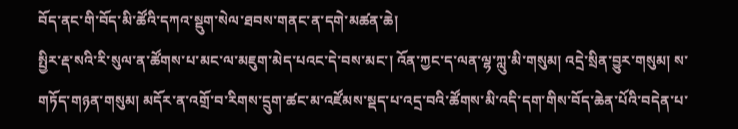བོད་ནང་གི་བོད་མི་ཚོའི་དཀའ་སྡུག་སེལ་ཐབས་གནང་ན་དགེ་མཚན་ཆེ།
སྤྱིར་རྡ་སའི་རི་སུལ་ན་ཚོགས་པ་མང་ལ་མཇུག་མེད་པའང་དེ་བས་མང་། འོན་ཀྱང་ད་ལན་ལྷ་ཀླུ་མི་གསུམ། འདྲེ་སྲིན་བྱུར་གསུམ། ས་གཏོད་གཉན་གསུམ། མདོར་ན་འགྲོ་བ་རིགས་དྲུག་ཚང་མ་འཛོམས་སྡད་པ་འདྲ་བའི་ཚོགས་མི་འདི་དག་གིས་བོད་ཆེན་པོའི་བདེན་པ་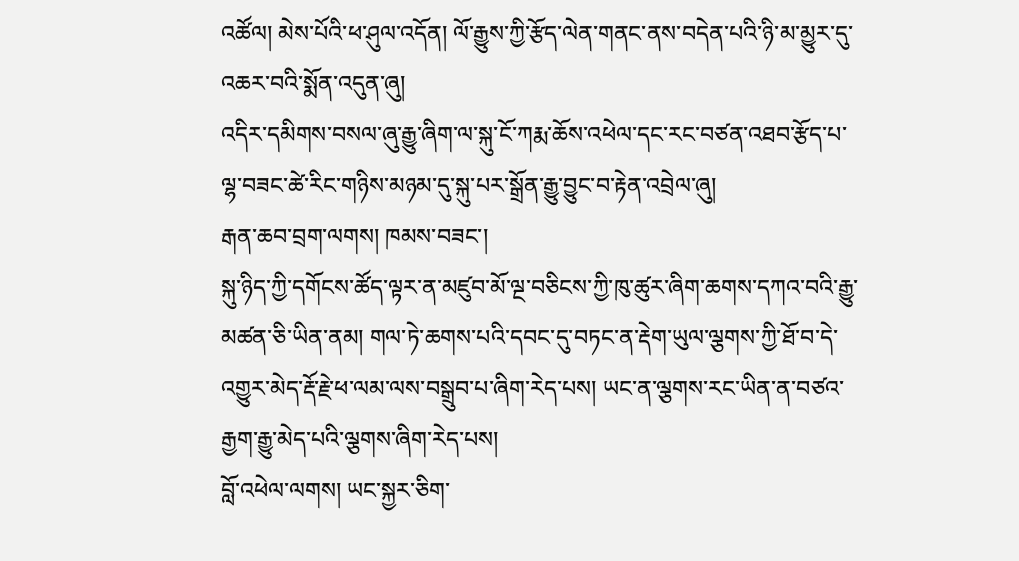འཚོལ། མེས་པོའི་ཕ་ཤུལ་འདོན། ལོ་རྒྱུས་ཀྱི་རྩོད་ལེན་གནང་ནས་བདེན་པའི་ཉི་མ་མྱུར་དུ་འཆར་བའི་སྨོན་འདུན་ཞུ།
འདིར་དམིགས་བསལ་ཞུ་རྒྱུ་ཞིག་ལ་སྐུ་ངོ་ཀརྨ་ཆོས་འཕེལ་དང་རང་བཙན་འཐབ་རྩོད་པ་ལྷ་བཟང་ཚེ་རིང་གཉིས་མཉམ་དུ་སྐུ་པར་སྒྲོན་རྒྱུ་བྱུང་བ་རྟེན་འབྲེལ་ཞུ།
རྒན་ཆབ་བྲག་ལགས། ཁམས་བཟང་།
སྐུ་ཉིད་ཀྱི་དགོངས་ཚོད་ལྟར་ན་མཛུབ་མོ་ལྔ་བཅིངས་ཀྱི་ཁུ་ཚུར་ཞིག་ཆགས་དཀའ་བའི་རྒྱུ་མཚན་ཅི་ཡིན་ནམ། གལ་ཏེ་ཆགས་པའི་དབང་དུ་བཏང་ན་རྡེག་ཡུལ་ལྕགས་ཀྱི་ཐོ་བ་དེ་འགྱུར་མེད་རྡོ་རྗེ་ཕ་ལམ་ལས་བསྒྲུབ་པ་ཞིག་རེད་པས། ཡང་ན་ལྕགས་རང་ཡིན་ན་བཙའ་རྒྱག་རྒྱུ་མེད་པའི་ལྕགས་ཞིག་རེད་པས།
བློ་འཕེལ་ལགས། ཡང་སྐྱར་ཅིག་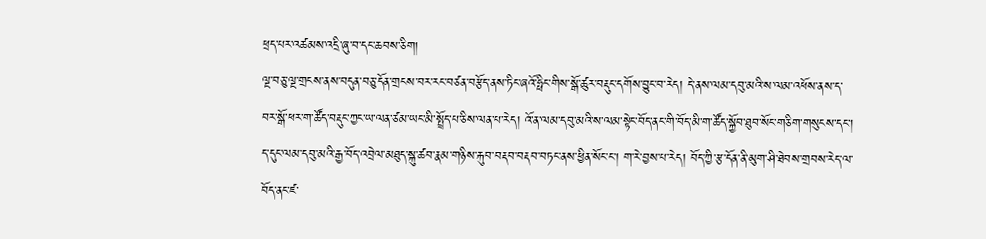ཕྲད་པར་འཚམས་འདྲི་ཞུ་བ་དང་ཆབས་ཅིག།
ལྔ་བཅུ་ལྔ་གྲངས་ནས་བདུན་བཅུ་དོན་གྲངས་བར་རང་བཙན་བརྩོད་ནས་ཏིང་ཞའོ་ཧྥིང་གིས་སྒོ་ཚུར་བརྡུང་དགོས་བྱུང་བ་རེད། དེ་ནས་ལམ་དབུ་མའི་ས་ལམ་འཕོས་ནས་ད་བར་སྒོ་ཕར་ག་ཚོད་བརྡུང་ཀྱང་ཡ་ལན་ཙམ་ཡང་མི་སྤྲོད་པ་ཅིས་ལན་པ་རེད། འོ་ན་ལམ་དབུ་མའི་ས་ལམ་སྟེང་བོད་ནང་གི་བོད་མི་ག་ཚོད་སྐྱོབ་ཐུབ་སོང་གཅིག་གསུངས་དང་། ད་དུང་ལམ་དབུ་མའི་རྒྱ་བོད་འབྲེལ་མཐུད་སྐུ་ཚབ་རྣམ་གཉིས་རྐུབ་བརྡབ་བརྡབ་བཏང་ནས་ཕྱིན་སོང་ང་། ག་རེ་བྱས་པ་རེད། བོད་ཀྱི་རྩ་དོན་ནི་མུག་ཤི་ཐེབས་གྲབས་རེད་ལ་བོད་ནང་ཛ་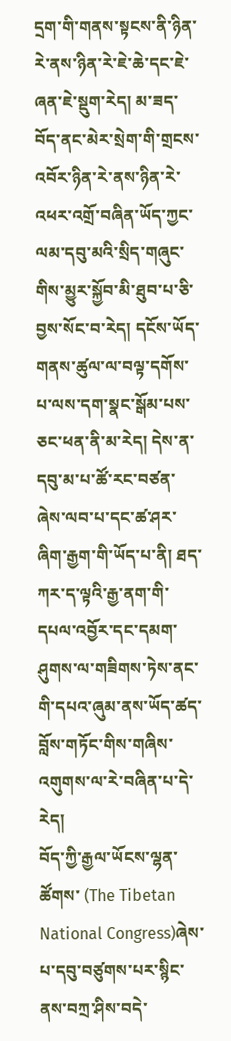དྲག་གི་གནས་སྟངས་ནི་ཉིན་རེ་ནས་ཉིན་རེ་ཇེ་ཆེ་དང་ཇེ་ཞན་ཇེ་སྡུག་རེད། མ་ཟད་བོད་ནང་མེར་སྲེག་གི་གྲངས་འབོར་ཉིན་རེ་ནས་ཉིན་རེ་འཕར་འགྲོ་བཞིན་ཡོད་ཀྱང་ལམ་དབུ་མའི་སྲིད་གཞུང་གིས་མྱུར་སྐྱོབ་མི་ཐུབ་པ་ཅི་བྱས་སོང་བ་རེད། དངོས་ཡོད་གནས་ཚུལ་ལ་བལྟ་དགོས་པ་ལས་དག་སྣང་སྒོམ་པས་ཅང་ཕན་ནི་མ་རེད། དེས་ན་དབུ་མ་པ་ཚོ་རང་བཙན་ཞེས་ལབ་པ་དང་ཚ་ཤར་ཞིག་རྒྱག་གི་ཡོད་པ་ནི། ཐད་ཀར་ད་ལྟའི་རྒྱ་ནག་གི་དཔལ་འབྱོར་དང་དམག་ཤུགས་ལ་གཟིགས་ཏེས་ནང་གི་དཔའ་ཞུམ་ནས་ཡོད་ཚད་བློས་གཏོང་གིས་གཞིས་འགུགས་ལ་རེ་བཞིན་པ་དེ་རེད།
བོད་ཀྱི་རྒྱལ་ཡོངས་ལྷན་ཚོགས་ (The Tibetan National Congress)ཞེས་པ་དབུ་བཙུགས་པར་སྙིང་ནས་བཀྲ་ཤིས་བདེ་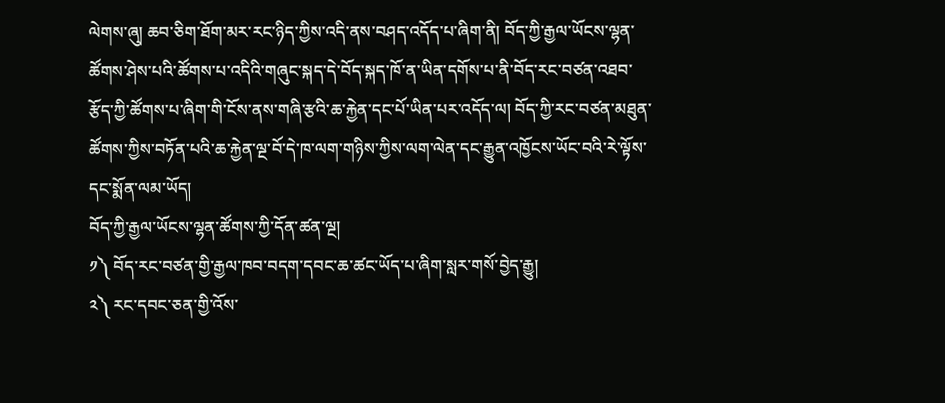ལེགས་ཞུ། ཆབ་ཅིག་ཐོག་མར་རང་ཉིད་ཀྱིས་འདི་ནས་བཤད་འདོད་པ་ཞིག་ནི། བོད་ཀྱི་རྒྱལ་ཡོངས་ལྷན་ཚོགས་ཤེས་པའི་ཚོགས་པ་འདིའི་གཞུང་སྐད་དེ་བོད་སྐད་ཁོ་ན་ཡིན་དགོས་པ་ནི་བོད་རང་བཙན་འཐབ་རྩོད་ཀྱི་ཚོགས་པ་ཞིག་གི་ངོས་ནས་གཞི་རྩའི་ཆ་རྐྱེན་དང་པོ་ཡིན་པར་འདོད་ལ། བོད་ཀྱི་རང་བཙན་མཐུན་ཚོགས་ཀྱིས་བཏོན་པའི་ཆ་རྐྱེན་ལྔ་བོ་དེ་ཁ་ལག་གཉིས་ཀྱིས་ལག་ལེན་དང་རྒྱུན་འཁྱོངས་ཡོང་བའི་རེ་ལྟོས་དང་སྨོན་ལམ་ཡོད།
བོད་ཀྱི་རྒྱལ་ཡོངས་ལྷན་ཚོགས་ཀྱི་དོན་ཚན་ལྔ།
༡༽ བོད་རང་བཙན་གྱི་རྒྱལ་ཁབ་བདག་དབང་ཆ་ཚང་ཡོད་པ་ཞིག་སླར་གསོ་བྱེད་རྒྱུ།
༢༽ རང་དབང་ཅན་གྱི་འོས་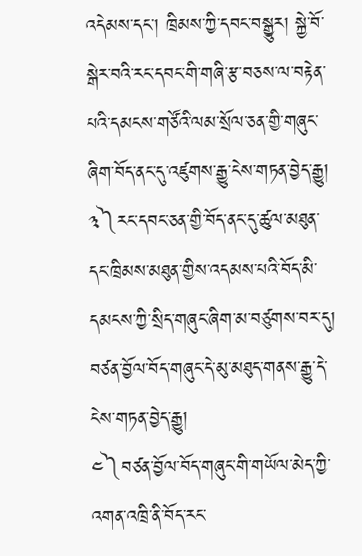འདེམས་དང་། ཁྲིམས་ཀྱི་དབང་བསྒྱུར། སྐྱེ་བོ་སྒེར་བའི་རང་དབང་གི་གཞི་རྩ་བཅས་ལ་བརྟེན་པའི་དམངས་གཙོའི་ལམ་སྲོལ་ཅན་གྱི་གཞུང་ཞིག་བོད་ནང་དུ་འཛུགས་རྒྱུ་ངེས་གཏན་བྱེད་རྒྱུ།
༣༽རང་དབང་ཅན་གྱི་བོད་ནང་དུ་ཚུལ་མཐུན་དང་ཁྲིམས་མཐུན་གྱིས་འདམས་པའི་བོད་མི་དམངས་ཀྱི་སྲིད་གཞུང་ཞིག་མ་བཙུགས་བར་དུ། བཙན་བྱོལ་བོད་གཞུང་དེ་མུ་མཐུད་གནས་རྒྱུ་དེ་ངེས་གཏན་བྱེད་རྒྱུ།
༤༽བཙན་བྱོལ་བོད་གཞུང་གི་གཡོལ་མེད་ཀྱི་འགན་འཁྲི་ནི་བོད་རང་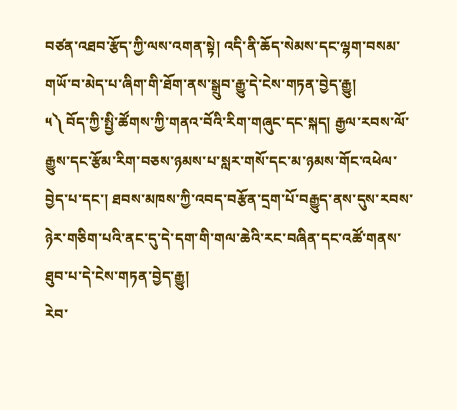བཙན་འཐབ་རྩོད་ཀྱི་ལས་འགན་སྟེ། འདི་ནི་ཆོད་སེམས་དང་ལྷག་བསམ་གཡོ་བ་མེད་པ་ཞིག་གི་ཐོག་ནས་སྒྲུབ་རྒྱུ་དེ་ངེས་གཏན་བྱེད་རྒྱུ།
༥༽ བོད་ཀྱི་སྤྱི་ཚོགས་ཀྱི་གནའ་བོའི་རིག་གཞུང་དང་སྐད། རྒྱལ་རབས་ལོ་རྒྱུས་དང་རྩོམ་རིག་བཅས་ཉམས་པ་སླར་གསོ་དང་མ་ཉམས་གོང་འཕེལ་བྱེད་པ་དང་། ཐབས་མཁས་ཀྱི་འབད་བརྩོན་དྲག་པོ་བརྒྱུད་ནས་དུས་རབས་ཉེར་གཅིག་པའི་ནང་དུ་དེ་དག་གི་གལ་ཆེའི་རང་བཞིན་དང་འཚོ་གནས་ཐུབ་པ་དེ་ངེས་གཏན་བྱེད་རྒྱུ།
རེབ་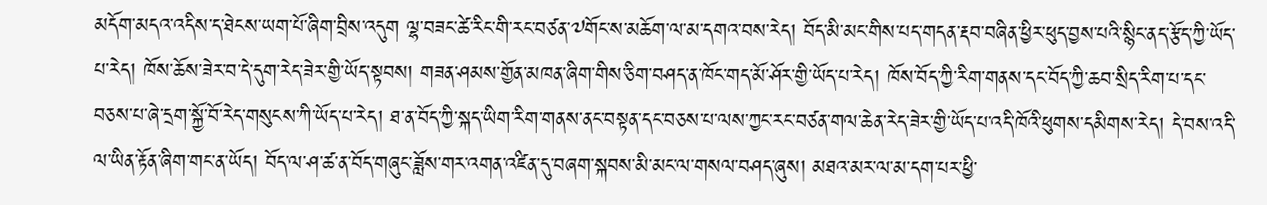མདོག་མདའ་འདིས་ད་ཐེངས་ཡག་པོ་ཞིག་བྲིས་འདུག ལྷ་བཟང་ཚེ་རིང་གི་རང་བཙན་༧གོང་ས་མཆོག་ལ་མ་དགའ་བས་རེད། བོད་མི་མང་གིས་པད་གདན་རྡབ་བཞིན་ཕྱིར་ཕུད་བྱས་པའི་སྙིང་ནད་རྩོད་ཀྱི་ཡོད་པ་རེད། ཁོས་ཆོས་ཟེར་བ་དེ་དུག་རེད་ཟེར་གྱི་ཡོད་སྟབས། གཟན་ཤམས་གྱོན་མཁན་ཞིག་གིས་ཅིག་བཤད་ན་ཁོང་གད་མོ་ཤོར་གྱི་ཡོད་པ་རེད། ཁོས་བོད་ཀྱི་རིག་གནས་དང་བོད་ཀྱི་ཆབ་སྲིད་རིག་པ་དང་བཅས་པ་ཞེ་དྲག་སྐྱོ་བོ་རེད་གསུངས་ཀི་ཡོད་པ་རེད། ཐ་ན་བོད་ཀྱི་སྐད་ཡིག་རིག་གནས་ནང་བསྟན་དང་བཅས་པ་ལས་ཀྱང་རང་བཙན་གལ་ཆེན་རེད་ཟེར་གྱི་ཡོད་པ་འདི་ཁོའི་ཕུགས་དམིགས་རེད། དེ་བས་འདི་ལ་ཡིན་རྟོན་ཞིག་གང་ན་ཡོད། བོད་ལ་ཤ་ཚ་ན་བོད་གཞུང་ཟློས་གར་འགན་འཛིན་དུ་བཞག་སྐབས་མི་མང་ལ་གསལ་བཤད་ཞུས། མཐའ་མར་ལ་མ་དག་པར་ཕྱི་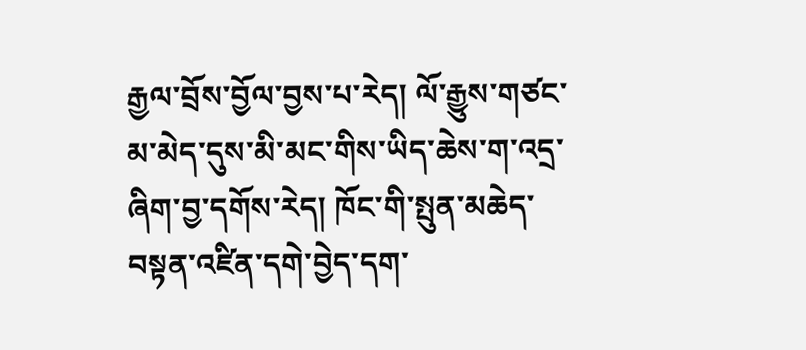རྒྱལ་བྲོས་བྱོལ་བྱས་པ་རེད། ལོ་རྒྱུས་གཙང་མ་མེད་དུས་མི་མང་གིས་ཡིད་ཆེས་ག་འདྲ་ཞིག་བྱ་དགོས་རེད། ཁོང་གི་སྤུན་མཆེད་བསྟན་འཛིན་དགེ་བྱེད་དག་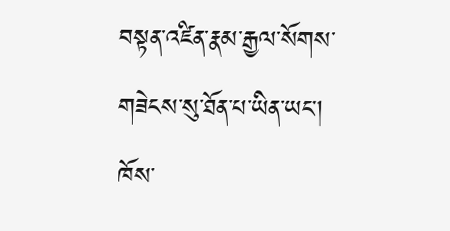བསྟན་འཛིན་རྣམ་རྒྱལ་སོགས་གཟེངས་སུ་ཐོན་པ་ཡིན་ཡང། ཁོས་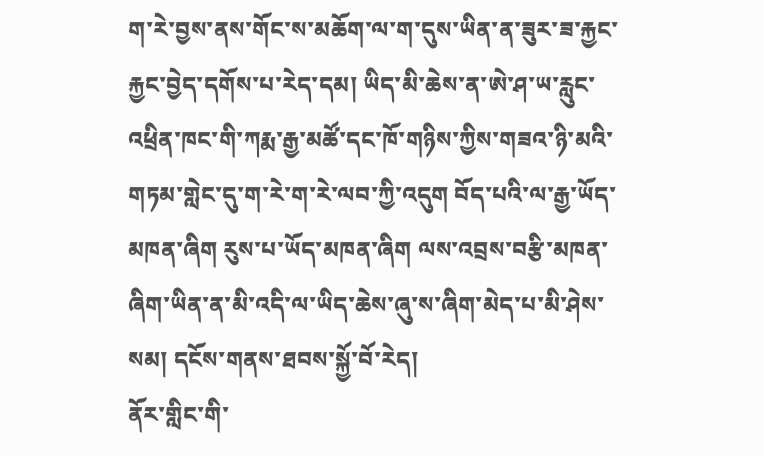ག་རེ་བྱས་ནས་གོང་ས་མཆོག་ལ་ག་དུས་ཡིན་ན་ཟུར་ཟ་རྐྱང་རྐྱང་བྱེད་དགོས་པ་རེད་དམ། ཡིད་མི་ཆེས་ན་ཨེ་ཤ་ཡ་རླུང་འཕྲིན་ཁང་གི་ཀརྨ་རྒྱ་མཚོ་དང་ཁོ་གཉིས་ཀྱིས་གཟའ་ཉི་མའི་གཏམ་གླེང་དུ་ག་རེ་ག་རེ་ལབ་ཀྱི་འདུག བོད་པའི་ལ་རྒྱ་ཡོད་མཁན་ཞིག རུས་པ་ཡོད་མཁན་ཞིག ལས་འབྲས་བརྩི་མཁན་ཞིག་ཡིན་ན་མི་འདི་ལ་ཡིད་ཆེས་ཞུ་ས་ཞིག་མེད་པ་མི་ཤེས་སམ། དངོས་གནས་ཐབས་སྐྱོ་བོ་རེད།
ནོར་གླིང་གི་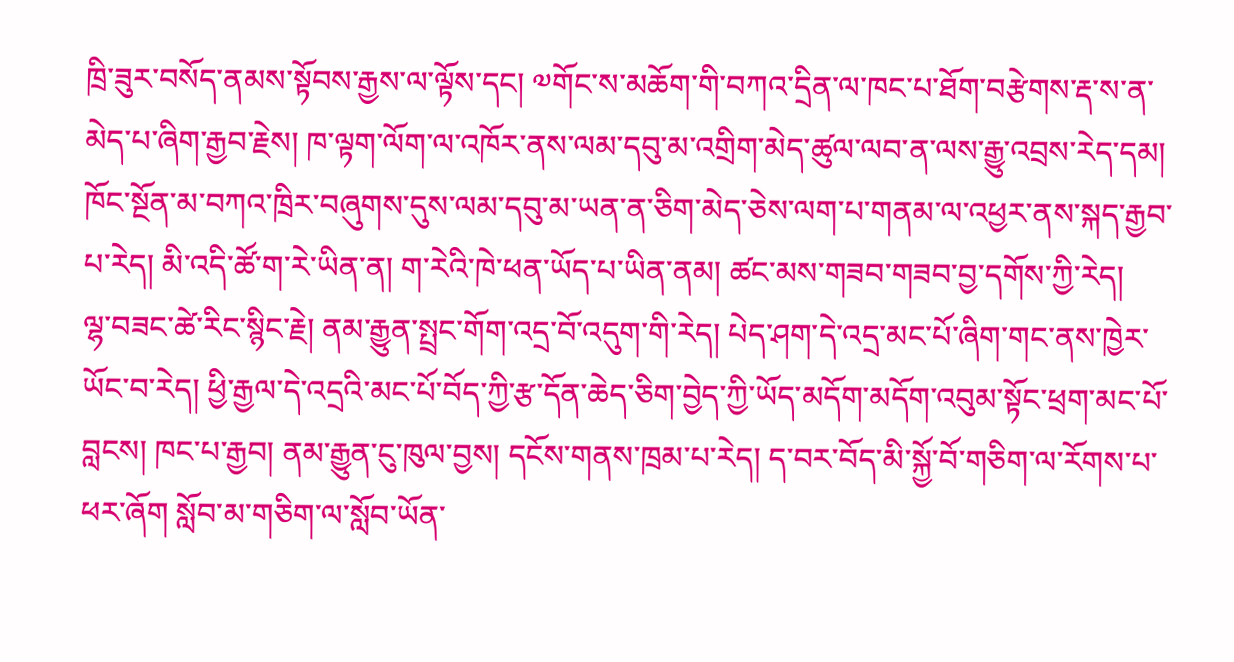ཁྲི་ཟུར་བསོད་ནམས་སྟོབས་རྒྱས་ལ་ལྟོས་དང། ༧གོང་ས་མཆོག་གི་བཀའ་དྲིན་ལ་ཁང་པ་ཐོག་བརྩེགས་རྡ་ས་ན་མེད་པ་ཞིག་རྒྱབ་རྗེས། ཁ་ལྟག་ལོག་ལ་འཁོར་ནས་ལམ་དབུ་མ་འགྲིག་མེད་ཚུལ་ལབ་ན་ལས་རྒྱུ་འབྲས་རེད་དམ། ཁོང་སྔོན་མ་བཀའ་ཁྲིར་བཞུགས་དུས་ལམ་དབུ་མ་ཡན་ན་ཅིག་མེད་ཅེས་ལག་པ་གནམ་ལ་འཕྱར་ནས་སྐད་རྒྱབ་པ་རེད། མི་འདི་ཚོ་ག་རེ་ཡིན་ན། ག་རེའི་ཁེ་ཕན་ཡོད་པ་ཡིན་ནམ། ཚང་མས་གཟབ་གཟབ་བྱ་དགོས་ཀྱི་རེད།
ལྷ་བཟང་ཚེ་རིང་སྙིང་རྗེ། ནམ་རྒྱུན་སྤྲང་གོག་འདྲ་བོ་འདུག་གི་རེད། པེད་ཤག་དེ་འདྲ་མང་པོ་ཞིག་གང་ནས་ཁྱེར་ཡོང་བ་རེད། ཕྱི་རྒྱལ་དེ་འདྲའི་མང་པོ་བོད་ཀྱི་རྩ་དོན་ཆེད་ཅིག་བྱེད་ཀྱི་ཡོད་མདོག་མདོག་འབུམ་སྟོང་ཕྲག་མང་པོ་བླངས། ཁང་པ་རྒྱབ། ནམ་རྒྱུན་ངུ་ཁུལ་བྱས། དངོས་གནས་ཁྲམ་པ་རེད། ད་བར་བོད་མི་སྐྱོ་བོ་གཅིག་ལ་རོགས་པ་ཕར་ཞོག སློབ་མ་གཅིག་ལ་སློབ་ཡོན་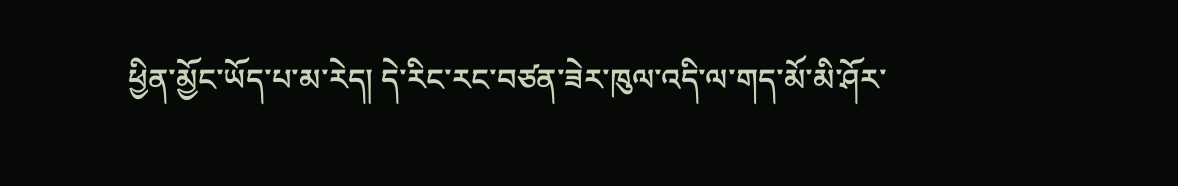ཕྱིན་མྱོང་ཡོད་པ་མ་རེད། དེ་རིང་རང་བཙན་ཟེར་ཁུལ་འདི་ལ་གད་མོ་མི་ཤོར་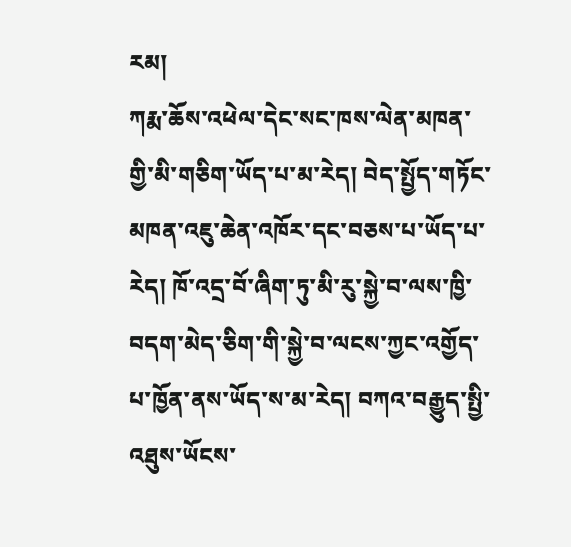རམ།
ཀརྨ་ཆོས་འཕེལ་དེང་སང་ཁས་ལེན་མཁན་གྱི་མི་གཅིག་ཡོད་པ་མ་རེད། བེད་སྤྱོད་གཏོང་མཁན་འཇུ་ཆེན་འཁོར་དང་བཅས་པ་ཡོད་པ་རེད། ཁོ་འདྲ་བོ་ཞིག་ཏུ་མི་རུ་སྐྱེ་བ་ལས་ཁྱི་བདག་མེད་ཅིག་གི་སྐྱེ་བ་ལངས་ཀྱང་འགྱོད་པ་ཁྱོན་ནས་ཡོད་ས་མ་རེད། བཀའ་བརྒྱུད་སྤྱི་འཐུས་ཡོངས་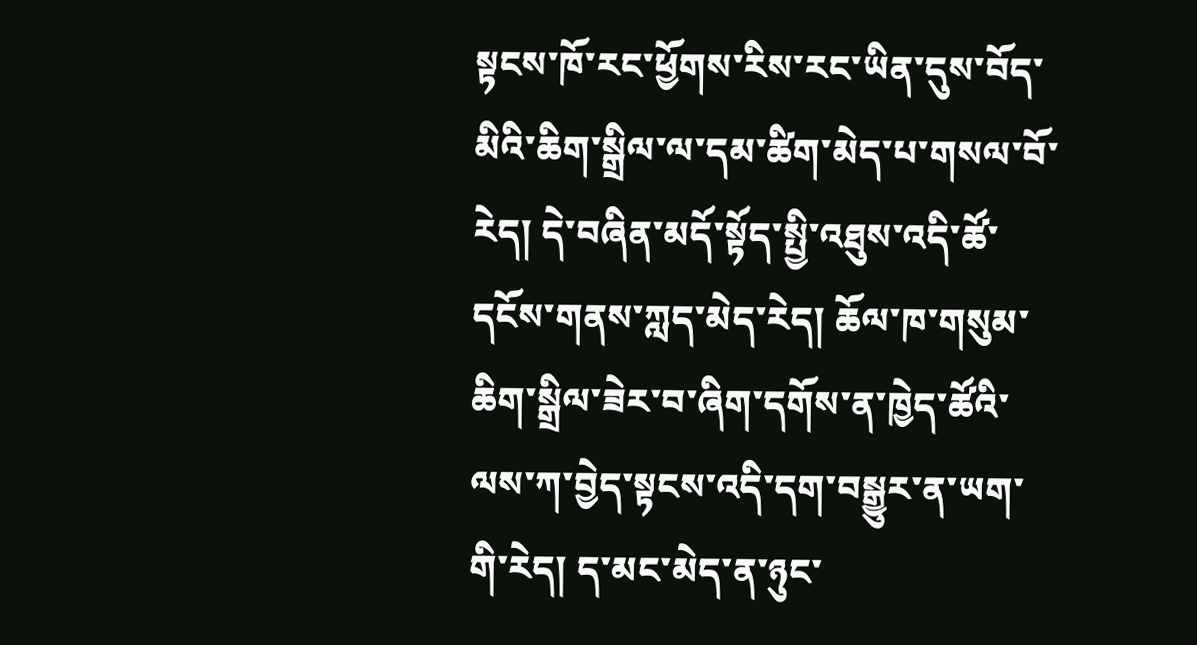སྟངས་ཁོ་རང་ཕྱོགས་རིས་རང་ཡིན་དུས་བོད་མིའི་ཆིག་སྒྲིལ་ལ་དམ་ཚིག་མེད་པ་གསལ་བོ་རེད། དེ་བཞིན་མདོ་སྟོད་སྤྱི་འཐུས་འདི་ཚོ་དངོས་གནས་ཀླད་མེད་རེད། ཆོལ་ཁ་གསུམ་ཆིག་སྒྲིལ་ཟེར་བ་ཞིག་དགོས་ན་ཁྱེད་ཚོའི་ལས་ཀ་བྱེད་སྟངས་འདི་དག་བསྒྱུར་ན་ཡག་གི་རེད། ད་མང་མེད་ན་ཉུང་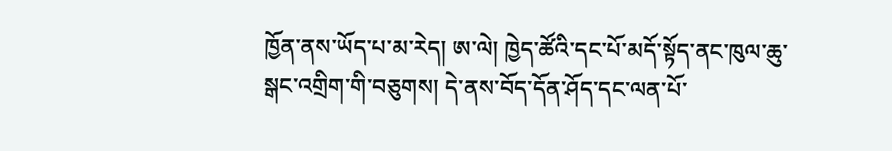ཁྱོན་ནས་ཡོད་པ་མ་རེད། ཨ་ལེ། ཁྱེད་ཚོའི་དང་པོ་མདོ་སྟོད་ནང་ཁུལ་ཆུ་སྒང་འགྲིག་གི་བཅུགས། དེ་ནས་བོད་དོན་ཤོད་དང་ལན་པོ་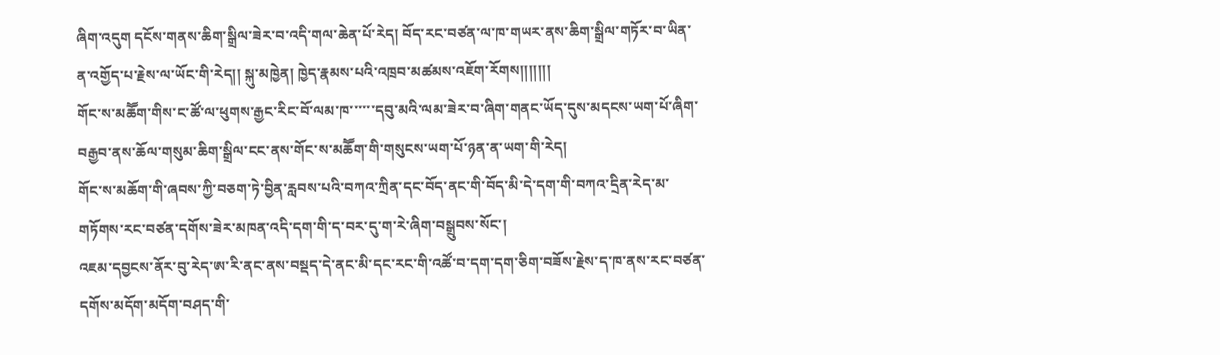ཞིག་འདུག དངོས་གནས་ཆིག་སྒྲིལ་ཟེར་བ་འདི་གལ་ཆེན་པོ་རེད། བོད་རང་བཙན་ལ་ཁ་གཡར་ནས་ཆིག་སྒྲིལ་གཏོར་བ་ཡིན་ན་འགྱོད་པ་རྗེས་ལ་ཡོང་གི་རེད།། སྐུ་མཁྱེན། ཁྱེད་རྣམས་པའི་འཁྲབ་མཚམས་འཇོག་རོགས།།།།།།།
གོང་ས་མཆཽག་གིས་ང་ཚོ་ལ་ཕུགས་རྒྱང་རིང་བོ་ལམ་ཁ་་་་་་དབུ་མའི་ལམ་ཟེར་བ་ཞིག་གནང་ཡོད་དུས་མདངས་ཡག་པོ་ཞིག་བརྒྱབ་ནས་ཆོལ་གསུམ་ཆིག་སྒྲིལ་ངང་ནས་གོང་ས་མཆཽག་གི་གསུངས་ཡག་པོ་ཉན་ན་ཡག་གི་རེད།
གོང་ས་མཆོག་གི་ཞབས་ཀྱི་བཅག་ཏེ་བྱིན་རླབས་པའི་བཀའ་ཀྲིན་དང་བོད་ནང་གི་བོད་མི་དེ་དག་གི་བཀའ་དྲིན་རེད་མ་གཏོགས་རང་བཙན་དགོས་ཟེར་མཁན་འདི་དག་གི་ད་བར་དུ་ག་རེ་ཞིག་བསྒྲུབས་སོང་།
འཇམ་དབྱངས་ནོར་བུ་རེད་ཨ་རི་ནང་ནས་བསྡད་དེ་ནང་མི་དང་རང་གི་འཚོ་བ་དག་དག་ཅིག་བཟོས་རྗེས་ད་ཁ་ནས་རང་བཙན་དགོས་མདོག་མདོག་བཤད་གི་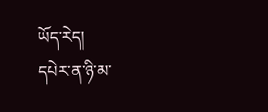ཡོད་རེད།
དཔེར་ན་ཉི་མ་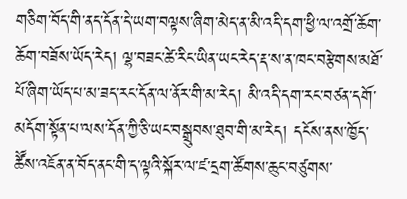གཅིག་བོད་གི་ནད་དོན་དེ་ཡག་བལྟས་ཞིག་མེད་ན་མི་འདི་དག་ཕྱི་ལ་འགྲོ་ཆོག་ཆོག་བཟོས་ཡོད་རེད། ལྷ་བཟང་ཚེ་རིང་ཡིན་ཡང་རེད་རྡ་ས་ན་ཁང་བརྩེགས་མཐོ་པོ་ཞིག་ཡོད་པ་མ་ཟད་རང་དོན་ལ་ནོར་གི་མ་རེད། མི་འདི་དག་རང་བཙན་དགོ་མདོག་སྟོན་པ་ལས་དོན་ཀྱི་ཅི་ཡང་བསྒྲུབས་ཐུབ་གི་མ་རེད། དངོས་ནས་ཁྱོད་ཚཽས་འཇོན་ན་བོད་ནང་གི་ད་ལྟའི་སྐོར་ལ་ཛ་དྲག་ཚོགས་ཆུང་བཙུགས་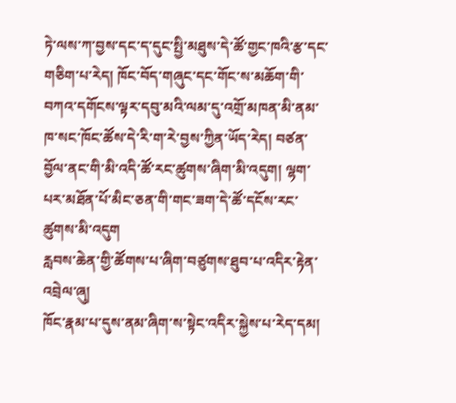ཏེ་ལས་ཀ་བྱས་དང་ད་དུང་སྤྱི་མཐུས་དེ་ཚོ་གྱང་ཁའི་རྩ་དང་གཅིག་པ་རེད། ཁོང་བོད་གཞུང་དང་གོང་ས་མཆོག་གི་བཀའ་དགོངས་ལྟར་དབུ་མའི་ལམ་དུ་འགྲོ་མཁན་མི་ནམ་ཁ་སང་ཁོང་ཚོས་དེ་རི་ག་རེ་བྱས་ཀྱིན་ཡོད་རེད། བཙན་བྱོལ་ནང་གི་མི་འདི་ཚོ་རང་ཚུགས་ཞིག་མི་འདུག། ལྷག་པར་མཐོན་པོ་མིང་ཅན་གི་གང་ཟག་དེ་ཚོ་དངོས་རང་ཚུགས་མི་འདུག
རླབས་ཆེན་གྱི་ཚོགས་པ་ཞིག་བཙུགས་ཐུབ་པ་འདིར་རྟེན་འབྲེལ་ཞུ།
ཁོང་རྣམ་པ་དུས་ནམ་ཞིག་ས་སྟེང་འདིར་སྐྱེས་པ་རེད་དམ།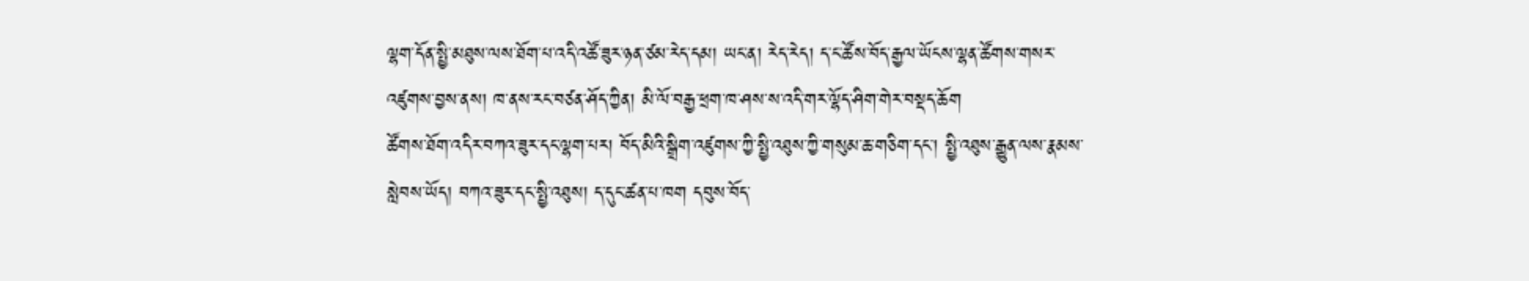ལྷག་དོན་སྤྱི་མཐུས་ལས་ཐོག་པ་འདི་འཚོ་ཟུར་ཉན་ཙམ་རེད་དམ། ཡང་ན། རེད་རེད། ད་ང་ཚོས་བོད་རྒྱལ་ཡོངས་ལྷན་ཚོགས་གསར་འཛུགས་བྱས་ནས། ཁ་ནས་རང་བཙན་ཤོད་ཀྱིན། མི་ལོ་བརྒྱ་ཕྲག་ཁ་ཤས་ས་འདི་གར་ལྷོད་ཤིག་གེར་བསྡད་ཆོག
ཚོགས་ཐོག་འདིར་བཀའ་ཟུར་དང་ལྷག་པར། བོད་མིའི་སྒྲིག་འཛུགས་ཀྱི་སྤྱི་འཐུས་ཀྱི་གསུམ་ཆ་གཅིག་དང་། སྤྱི་འཐུས་རྒྱུན་ལས་རྣམས་སླེབས་ཡོད། བཀའ་ཟུར་དང་སྤྱི་འཐུས། ད་དུང་ཚན་པ་ཁག དབུས་བོད་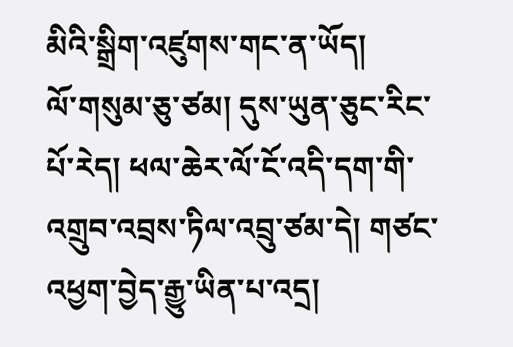མིའི་སྒྲིག་འཛུགས་གང་ན་ཡོད།
ལོ་གསུམ་ཅུ་ཙམ། དུས་ཡུན་ཅུང་རིང་པོ་རེད། ཕལ་ཆེར་ལོ་ངོ་འདི་དག་གི་འགྲུབ་འབྲས་ཏིལ་འབྲུ་ཙམ་དེ། གཙང་འཕྱག་བྱེད་རྒྱུ་ཡིན་པ་འདྲ།